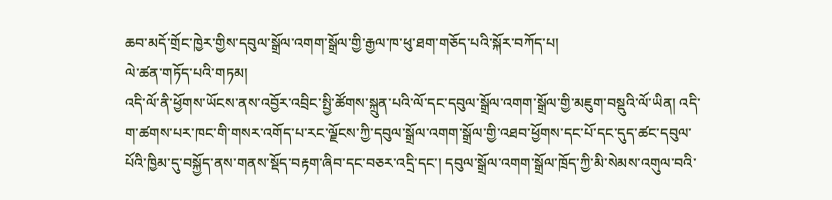ཆབ་མདོ་གྲོང་ཁྱེར་གྱིས་དབུལ་སྒྲོལ་འགག་སྒྲོལ་གྱི་རྒྱལ་ཁ་ཕུ་ཐག་གཅོད་པའི་སྐོར་བཀོད་པ།
ལེ་ཚན་གཏོད་པའི་གཏམ།
འདི་ལོ་ནི་ཕྱོགས་ཡོངས་ནས་འབྱོར་འབྲིང་སྤྱི་ཚོགས་སྐྲུན་པའི་ལོ་དང་དབུལ་སྒྲོལ་འགག་སྒྲོལ་གྱི་མཇུག་བསྡུའི་ལོ་ཡིན། འདི་ག་ཚགས་པར་ཁང་གི་གསར་འགོད་པ་རང་ལྗོངས་ཀྱི་དབུལ་སྒྲོལ་འགག་སྒྲོལ་གྱི་འཐབ་ཕྱོགས་དང་པོ་དང་དུད་ཚང་དབུལ་པོའི་ཁྱིམ་དུ་བསྐྱོད་ནས་གནས་སྡོད་བརྟག་ཞིབ་དང་བཅར་འདྲི་དང་། དབུལ་སྒྲོལ་འགག་སྒྲོལ་ཁྲོད་ཀྱི་མི་སེམས་འགུལ་བའི་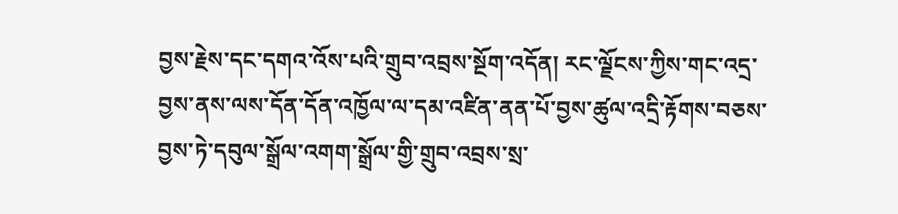བྱས་རྗེས་དང་དགའ་འོས་པའི་གྲུབ་འབྲས་སྔོག་འདོན། རང་ལྗོངས་ཀྱིས་གང་འདྲ་བྱས་ནས་ལས་དོན་དོན་འཁྱོལ་ལ་དམ་འཛིན་ནན་པོ་བྱས་ཚུལ་འདྲི་རྟོགས་བཅས་བྱས་ཏེ་དབུལ་སྒྲོལ་འགག་སྒྲོལ་གྱི་གྲུབ་འབྲས་སྲ་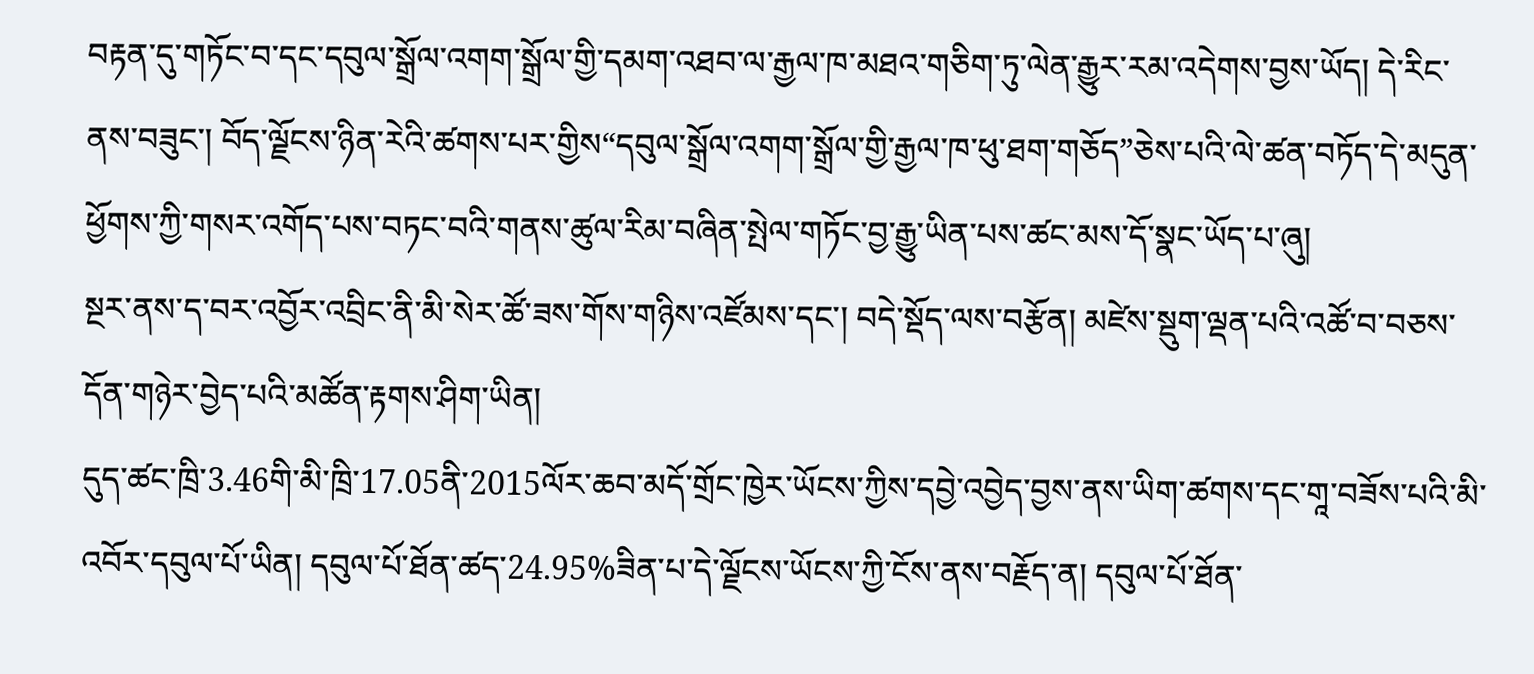བརྟན་དུ་གཏོང་བ་དང་དབུལ་སྒྲོལ་འགག་སྒྲོལ་གྱི་དམག་འཐབ་ལ་རྒྱལ་ཁ་མཐའ་གཅིག་ཏུ་ལེན་རྒྱུར་རམ་འདེགས་བྱས་ཡོད། དེ་རིང་ནས་བཟུང་། བོད་ལྗོངས་ཉིན་རེའི་ཚགས་པར་གྱིས“དབུལ་སྒྲོལ་འགག་སྒྲོལ་གྱི་རྒྱལ་ཁ་ཕུ་ཐག་གཅོད”ཅེས་པའི་ལེ་ཚན་བཏོད་དེ་མདུན་ཕྱོགས་ཀྱི་གསར་འགོད་པས་བཏང་བའི་གནས་ཚུལ་རིམ་བཞིན་སྤེལ་གཏོང་བྱ་རྒྱུ་ཡིན་པས་ཚང་མས་དོ་སྣང་ཡོད་པ་ཞུ།
སྔར་ནས་ད་བར་འབྱོར་འབྲིང་ནི་མི་སེར་ཚོ་ཟས་གོས་གཉིས་འཛོམས་དང་། བདེ་སྡོད་ལས་བརྩོན། མཛེས་སྡུག་ལྡན་པའི་འཚོ་བ་བཅས་དོན་གཉེར་བྱེད་པའི་མཚོན་རྟགས་ཤིག་ཡིན།
དུད་ཚང་ཁྲི་3.46གི་མི་ཁྲི་17.05ནི་2015ལོར་ཆབ་མདོ་གྲོང་ཁྱེར་ཡོངས་ཀྱིས་དབྱེ་འབྱེད་བྱས་ནས་ཡིག་ཚགས་དང་གཱ་བཟོས་པའི་མི་འབོར་དབུལ་པོ་ཡིན། དབུལ་པོ་ཐོན་ཚད་24.95%ཟིན་པ་དེ་ལྗོངས་ཡོངས་ཀྱི་ངོས་ནས་བརྗོད་ན། དབུལ་པོ་ཐོན་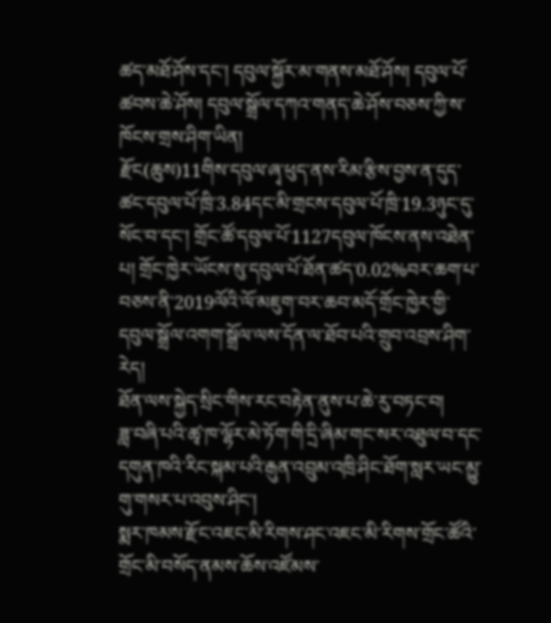ཚད་མཐོ་ཤོས་དང་། དབུལ་སྐྱོར་མ་གནས་མཐོ་ཤོས། དབུལ་པོ་ཚབས་ཆེ་ཤོས། དབུལ་སྒྲོལ་དཀའ་གནད་ཆེ་ཤོས་བཅས་ཀྱི་ས་ཁོངས་གྲས་ཤིག་ཡིན།
རྫོང(ཆུས)11གིས་དབུལ་ཞྭ་ཕུད་ནས་རིམ་རྩིས་བྱས་ན་དུད་ཚང་དབུལ་པོ་ཁྲི་3.84དང་མི་གྲངས་དབུལ་པོ་ཁྲི་19.3ཉུང་དུ་སོང་བ་དང་། གྲོང་ཚོ་དབུལ་པོ་1127དབུལ་ཁོངས་ནས་འཐེན་པ། གྲོང་ཁྱེར་ཡོངས་སུ་དབུལ་པོ་ཐོན་ཚད་0.02%བར་ཆག་པ་བཅས་ནི་2019ལོའི་ལོ་མཇུག་བར་ཆབ་མདོ་གྲོང་ཁྱེར་གྱི་དབུལ་སྒྲོལ་འགག་སྒྲོལ་ལས་དོན་ལ་ཐོབ་པའི་གྲུབ་འབྲས་ཤིག་རེད།
ཐོན་ལས་སྐྱེད་སྲིང་གིས་རང་བརྟེན་ནུས་པ་ཆེ་རུ་བཏང་བ།
ཟླ་བཞི་པའི་ཚྭ་ཁ་ལྷོར་མེ་ཏོག་གི་དྲི་ཞིམ་གང་སར་འཐུལ་བ་དང་དགུན་ཁའི་རིང་སྐམ་པའི་རྒུན་འབྲུམ་འཁྲི་ཤིང་ཐོག་སླར་ཡང་མྱུ་གུ་གསར་པ་འབུས་ཤིང་།
སྨར་ཁམས་རྫོང་འཇང་མི་རིགས་ཤང་འཇང་མི་རིགས་གྲོང་ཚོའི་གྲོང་མི་བསོད་ནམས་ཆོས་འཛོམས་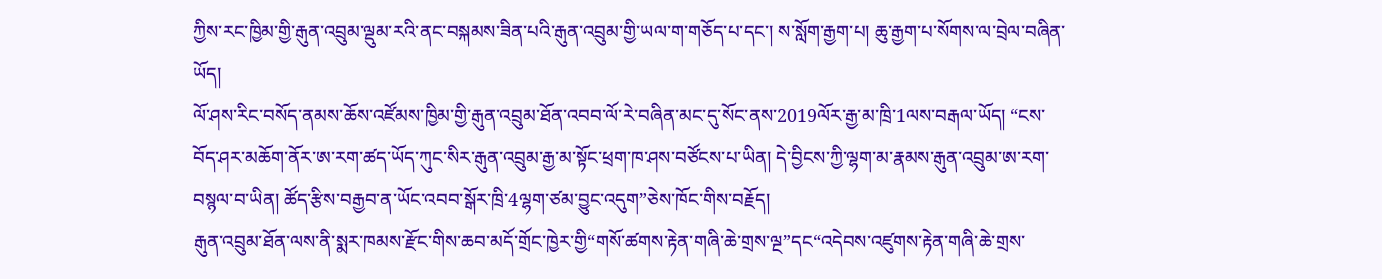ཀྱིས་རང་ཁྱིམ་གྱི་རྒུན་འབྲུམ་ལྡུམ་རའི་ནང་བསྐམས་ཟིན་པའི་རྒུན་འབྲུམ་གྱི་ཡལ་ག་གཅོད་པ་དང་། ས་སློག་རྒྱག་པ། ཆུ་རྒྱག་པ་སོགས་ལ་བྲེལ་བཞིན་ཡོད།
ལོ་ཤས་རིང་བསོད་ནམས་ཆོས་འཛོམས་ཁྱིམ་གྱི་རྒུན་འབྲུམ་ཐོན་འབབ་ལོ་རེ་བཞིན་མང་དུ་སོང་ནས་2019ལོར་རྒྱ་མ་ཁྲི་1ལས་བརྒལ་ཡོད། “ངས་བོད་ཤར་མཆོག་ནོར་ཨ་རག་ཚད་ཡོད་ཀུང་སིར་རྒུན་འབྲུམ་རྒྱ་མ་སྟོང་ཕྲག་ཁ་ཤས་བཙོངས་པ་ཡིན། དེ་བྱིངས་ཀྱི་ལྷག་མ་རྣམས་རྒུན་འབྲུམ་ཨ་རག་བསྙལ་བ་ཡིན། ཚོད་རྩིས་བརྒྱབ་ན་ཡོང་འབབ་སྒོར་ཁྲི་4ལྷག་ཙམ་བྱུང་འདུག”ཅེས་ཁོང་གིས་བརྗོད།
རྒུན་འབྲུམ་ཐོན་ལས་ནི་སྨར་ཁམས་རྫོང་གིས་ཆབ་མདོ་གྲོང་ཁྱེར་གྱི“གསོ་ཚགས་རྟེན་གཞི་ཆེ་གྲས་ལྔ”དང“འདེབས་འཛུགས་རྟེན་གཞི་ཆེ་གྲས་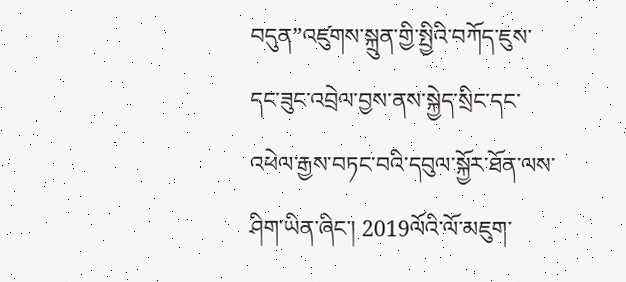བདུན”འཛུགས་སྐྲུན་གྱི་སྤྱིའི་བཀོད་ཇུས་དང་ཟུང་འབྲེལ་བྱས་ནས་སྐྱེད་སྲིང་དང་འཕེལ་རྒྱས་བཏང་བའི་དབུལ་སྐྱོར་ཐོན་ལས་ཤིག་ཡིན་ཞིང་། 2019ལོའི་ལོ་མཇུག་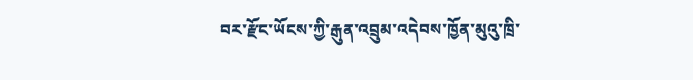བར་རྫོང་ཡོངས་ཀྱི་རྒུན་འབྲུམ་འདེབས་ཁྱོན་མུའུ་ཁྲི་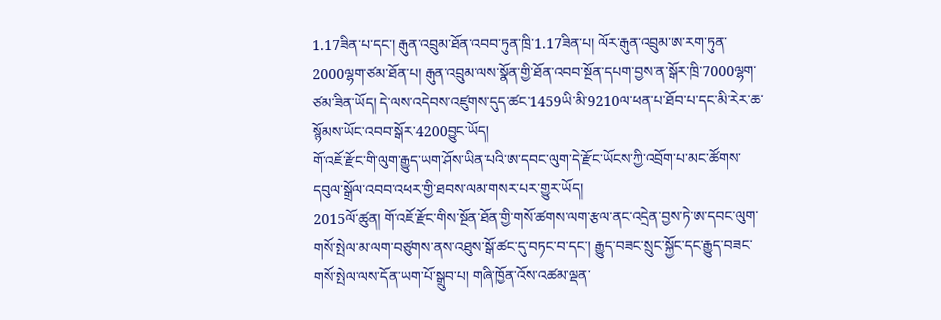1.17ཟིན་པ་དང་། རྒུན་འབྲུམ་ཐོན་འབབ་ཏུན་ཁྲི་1.17ཟིན་པ། ལོར་རྒུན་འབྲུམ་ཨ་རག་ཏུན་2000ལྷག་ཙམ་ཐོན་པ། རྒུན་འབྲུམ་ལས་སྣོན་གྱི་ཐོན་འབབ་སྔོན་དཔག་བྱས་ན་སྒོར་ཁྲི་7000ལྷག་ཙམ་ཟིན་ཡོད། དེ་ལས་འདེབས་འཛུགས་དུད་ཚང་1459ཡི་མི་9210ལ་ཕན་པ་ཐོབ་པ་དང་མི་རེར་ཆ་སྙོམས་ཡོང་འབབ་སྒོར་4200བྱུང་ཡོད།
གོ་འཇོ་རྫོང་གི་ལུག་རྒྱུད་ཡག་ཤོས་ཡིན་པའི་ཨ་དབང་ལུག་དེ་རྫོང་ཡོངས་ཀྱི་འབྲོག་པ་མང་ཚོགས་དབུལ་སྒྲོལ་འབབ་འཕར་གྱི་ཐབས་ལམ་གསར་པར་གྱུར་ཡོད།
2015ལོ་ཚུན། གོ་འཇོ་རྫོང་གིས་སྔོན་ཐོན་གྱི་གསོ་ཚགས་ལག་རྩལ་ནང་འདྲེན་བྱས་ཏེ་ཨ་དབང་ལུག་གསོ་སྤེལ་མ་ལག་བཙུགས་ནས་འཐུས་སྒོ་ཚང་དུ་བཏང་བ་དང་། རྒྱུད་བཟང་སྲུང་སྐྱོང་དང་རྒྱུད་བཟང་གསོ་སྤེལ་ལས་དོན་ཡག་པོ་སྒྲུབ་པ། གཞི་ཁྱོན་འོས་འཚམ་ལྡན་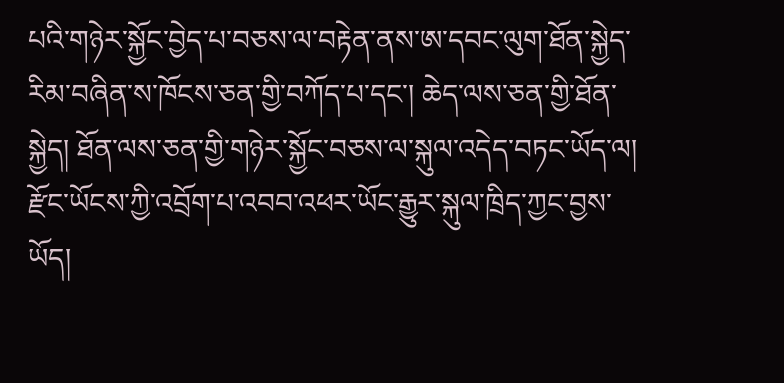པའི་གཉེར་སྐྱོང་བྱེད་པ་བཅས་ལ་བརྟེན་ནས་ཨ་དབང་ལུག་ཐོན་སྐྱེད་རིམ་བཞིན་ས་ཁོངས་ཅན་གྱི་བཀོད་པ་དང་། ཆེད་ལས་ཅན་གྱི་ཐོན་སྐྱེད། ཐོན་ལས་ཅན་གྱི་གཉེར་སྐྱོང་བཅས་ལ་སྐུལ་འདེད་བཏང་ཡོད་ལ། རྫོང་ཡོངས་ཀྱི་འབྲོག་པ་འབབ་འཕར་ཡོང་རྒྱུར་སྐུལ་ཁྲིད་ཀྱང་བྱས་ཡོད།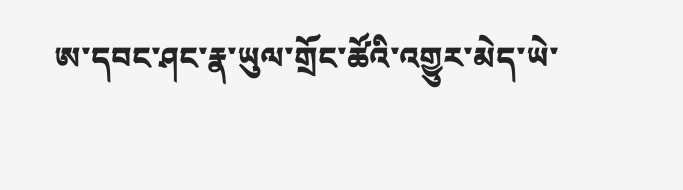ཨ་དབང་ཤང་རྣ་ཡུལ་གྲོང་ཚོའི་འགྱུར་མེད་ཡེ་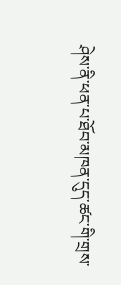ཤེས་ནི་ཕན་པ་ཐོབ་མཁན་དུད་ཚང་གི་གྲས་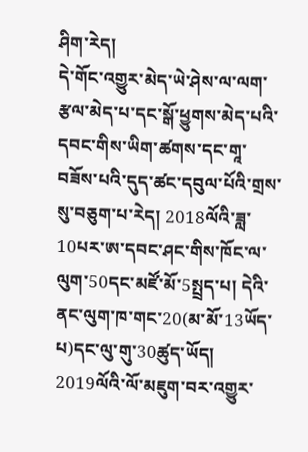ཤིག་རེད།
དེ་གོང་འགྱུར་མེད་ཡེ་ཤེས་ལ་ལག་རྩལ་མེད་པ་དང་སྒོ་ཕྱུགས་མེད་པའི་དབང་གིས་ཡིག་ཚགས་དང་གཱ་བཟོས་པའི་དུད་ཚང་དབུལ་པོའི་གྲས་སུ་བཅུག་པ་རེད། 2018ལོའི་ཟླ་10པར་ཨ་དབང་ཤང་གིས་ཁོང་ལ་ལུག་50དང་མཛོ་མོ་5སྤྲད་པ། དེའི་ནང་ལུག་ཁ་གང་20(མ་མོ་13ཡོད་པ)དང་ལུ་གུ་30ཚུད་ཡོད། 2019ལོའི་ལོ་མཇུག་བར་འགྱུར་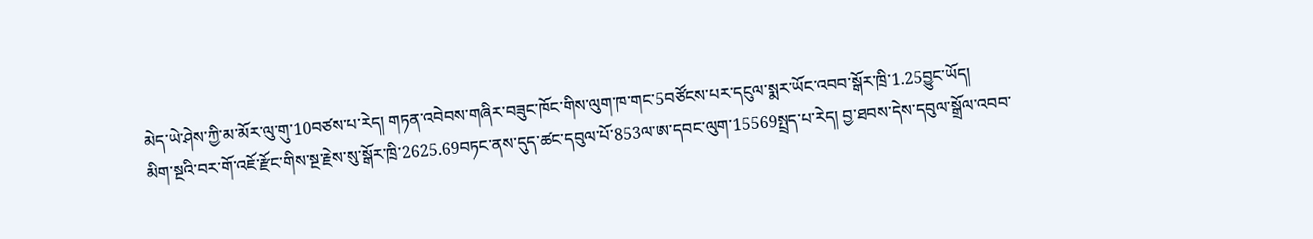མེད་ཡེ་ཤེས་ཀྱི་མ་མོར་ལུ་གུ་10བཙས་པ་རེད། གཏན་འབེབས་གཞིར་བཟུང་ཁོང་གིས་ལུག་ཁ་གང་5བཙོངས་པར་དངུལ་སྨར་ཡོང་འབབ་སྒོར་ཁྲི་1.25བྱུང་ཡོད།
མིག་སྔའི་བར་གོ་འཇོ་རྫོང་གིས་སྔ་རྗེས་སུ་སྒོར་ཁྲི་2625.69བཏང་ནས་དུད་ཚང་དབུལ་པོ་853ལ་ཨ་དབང་ལུག་15569སྤྲད་པ་རེད། བྱ་ཐབས་དེས་དབུལ་སྒྲོལ་འབབ་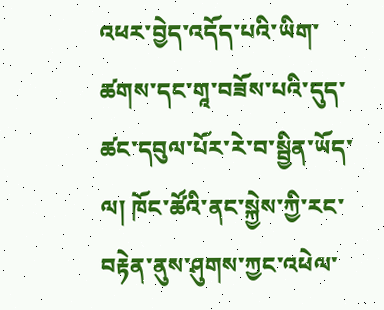འཕར་བྱེད་འདོད་པའི་ཡིག་ཚགས་དང་གཱ་བཟོས་པའི་དུད་ཚང་དབུལ་པོར་རེ་བ་སྦྱིན་ཡོད་ལ། ཁོང་ཚོའི་ནང་སྐྱེས་ཀྱི་རང་བརྟེན་ནུས་ཤུགས་ཀྱང་འཕེལ་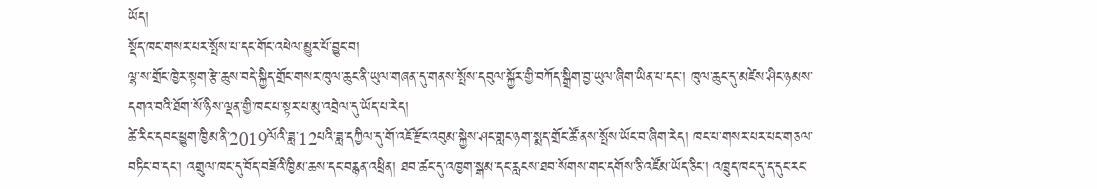ཡོད།
སྡོད་ཁང་གསར་པར་སྤོས་པ་དང་གོང་འཕེལ་མྱུར་པོ་བྱུང་བ།
ལྷ་ས་གྲོང་ཁྱེར་སྟག་རྩེ་ཆུས་བདེ་སྐྱིད་གྲོང་གསར་ཁུལ་ཆུང་ནི་ཡུལ་གཞན་དུ་གནས་སྤོས་དབུལ་སྐྱོར་གྱི་བཀོད་སྒྲིག་བྱ་ཡུལ་ཞིག་ཡིན་པ་དང་། ཁུལ་ཆུང་དུ་མཛེས་ཤིང་ཉམས་དགའ་བའི་ཐོག་སོ་ཉིས་ལྡན་གྱི་ཁང་པ་སྟར་པ་མུ་འབྲེལ་དུ་ཡོད་པ་རེད།
ཚེ་རིང་དབང་ཕྱུག་ཁྱིམ་ནི་2019ལོའི་ཟླ་12པའི་ཟླ་དཀྱིལ་དུ་གོ་འཇོ་རྫོང་འབུམ་སྐྱེས་ཤང་གླང་ཉག་སྨད་གྲོང་ཚོ་ནས་སྤོས་ཡོང་བ་ཞིག་རེད། ཁང་པ་གསར་པར་པང་གཅལ་བཏིང་བ་དང་། འགྲུལ་ཁང་དུ་བོད་བཟོའི་ཁྱིམ་ཆས་དང་བརྙན་འཕྲིན། ཐབ་ཚང་དུ་འཁྱག་སྒམ་དང་རླངས་ཐབ་སོགས་གང་དགོས་ཅི་འཛོམ་ཡོད་ཅིང་། འཁྲུད་ཁང་དུ་ད་དུང་རང་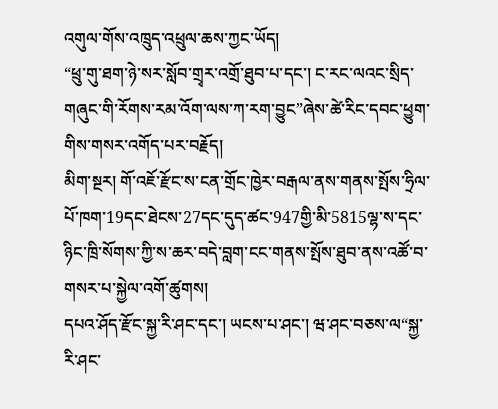འགུལ་གོས་འཁྲུད་འཕྲུལ་ཆས་ཀྱང་ཡོད།
“ཕྲུ་གུ་ཐག་ཉེ་སར་སློབ་གྲྭར་འགྲོ་ཐུབ་པ་དང་། ང་རང་ལའང་སྲིད་གཞུང་གི་རོགས་རམ་འོག་ལས་ཀ་རག་བྱུང”ཞེས་ཚེ་རིང་དབང་ཕྱུག་གིས་གསར་འགོད་པར་བརྗོད།
མིག་སྔར། གོ་འཇོ་རྫོང་ས་ངན་གྲོང་ཁྱེར་བརྒལ་ནས་གནས་སྤོས་ཧྲིལ་པོ་ཁག་19དང་ཐེངས་27དང་དུད་ཚང་947གྱི་མི་5815ལྷ་ས་དང་ཉིང་ཁྲི་སོགས་ཀྱི་ས་ཆར་བདེ་བླག་ངང་གནས་སྤོས་ཐུབ་ནས་འཚོ་བ་གསར་པ་སྐྱེལ་འགོ་ཚུགས།
དཔའ་ཤོད་རྫོང་སྐྱ་རི་ཤང་དང་། ཡངས་པ་ཤང་། ཝ་ཤང་བཅས་ལ“སྐྱ་རི་ཤང་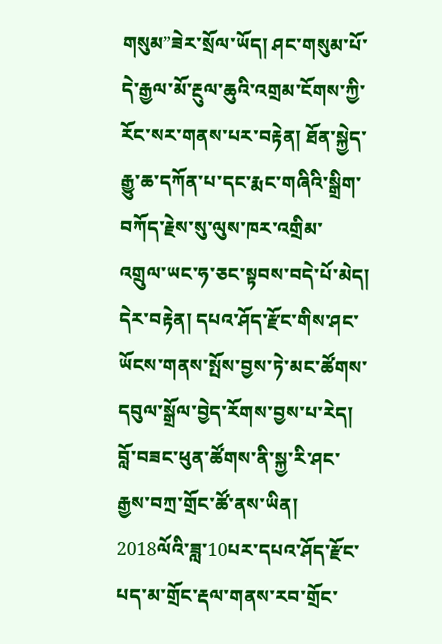གསུམ”ཟེར་སྲོལ་ཡོད། ཤང་གསུམ་པོ་དེ་རྒྱལ་མོ་རྔུལ་ཆུའི་འགྲམ་ངོགས་ཀྱི་རོང་སར་གནས་པར་བརྟེན། ཐོན་སྐྱེད་རྒྱུ་ཆ་དཀོན་པ་དང་རྨང་གཞིའི་སྒྲིག་བཀོད་རྗེས་སུ་ལུས་ཁར་འགྲིམ་འགྲུལ་ཡང་ཧ་ཅང་སྟབས་བདེ་པོ་མེད། དེར་བརྟེན། དཔའ་ཤོད་རྫོང་གིས་ཤང་ཡོངས་གནས་སྤོས་བྱས་ཏེ་མང་ཚོགས་དབུལ་སྒྲོལ་བྱེད་རོགས་བྱས་པ་རེད།
བློ་བཟང་ཕུན་ཚོགས་ནི་སྐྱ་རི་ཤང་རྒྱས་བཀྲ་གྲོང་ཚོ་ནས་ཡིན། 2018ལོའི་ཟླ་10པར་དཔའ་ཤོད་རྫོང་པད་མ་གྲོང་རྡལ་གནས་རབ་གྲོང་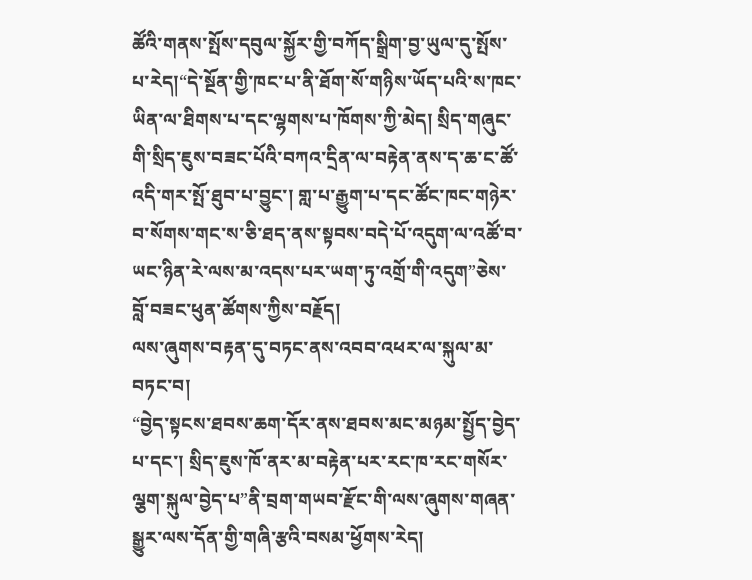ཚོའི་གནས་སྤོས་དབུལ་སྐྱོར་གྱི་བཀོད་སྒྲིག་བྱ་ཡུལ་དུ་སྤོས་པ་རེད།“དེ་སྔོན་གྱི་ཁང་པ་ནི་ཐོག་སོ་གཉིས་ཡོད་པའི་ས་ཁང་ཡིན་ལ་ཐིགས་པ་དང་ལྷགས་པ་ཁོགས་ཀྱི་མེད། སྲིད་གཞུང་གི་སྲིད་ཇུས་བཟང་པོའི་བཀའ་དྲིན་ལ་བརྟེན་ནས་ད་ཆ་ང་ཚོ་འདི་གར་སྤོ་ཐུབ་པ་བྱུང་། གླ་པ་རྒྱུག་པ་དང་ཚོང་ཁང་གཉེར་བ་སོགས་གང་ས་ཅི་ཐད་ནས་སྟབས་བདེ་པོ་འདུག་ལ་འཚོ་བ་ཡང་ཉིན་རེ་ལས་མ་འདས་པར་ཡག་ཏུ་འགྲོ་གི་འདུག”ཅེས་བློ་བཟང་ཕུན་ཚོགས་ཀྱིས་བརྗོད།
ལས་ཞུགས་བརྟན་དུ་བཏང་ནས་འབབ་འཕར་ལ་སྐུལ་མ་བཏང་བ།
“བྱེད་སྟངས་ཐབས་ཆག་དོར་ནས་ཐབས་མང་མཉམ་སྤྱོད་བྱེད་པ་དང་། སྲིད་ཇུས་ཁོ་ནར་མ་བརྟེན་པར་རང་ཁ་རང་གསོར་ལྕག་སྐུལ་བྱེད་པ”ནི་བྲག་གཡབ་རྫོང་གི་ལས་ཞུགས་གཞན་སྒྱུར་ལས་དོན་གྱི་གཞི་རྩའི་བསམ་ཕྱོགས་རེད།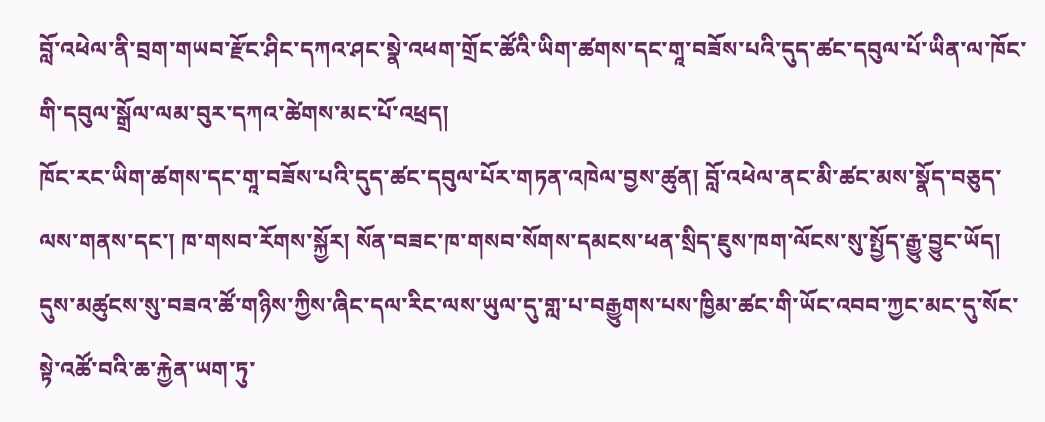བློ་འཕེལ་ནི་བྲག་གཡབ་རྫོང་ཤིང་དཀའ་ཤང་སྣེ་འཕག་གྲོང་ཚོའི་ཡིག་ཚགས་དང་གཱ་བཟོས་པའི་དུད་ཚང་དབུལ་པོ་ཡིན་ལ་ཁོང་གི་དབུལ་སྒྲོལ་ལམ་བུར་དཀའ་ཚེགས་མང་པོ་འཕྲད།
ཁོང་རང་ཡིག་ཚགས་དང་གཱ་བཟོས་པའི་དུད་ཚང་དབུལ་པོར་གཏན་འཁེལ་བྱས་ཚུན། བློ་འཕེལ་ནང་མི་ཚང་མས་སྣོད་བཅུད་ལས་གནས་དང་། ཁ་གསབ་རོགས་སྐྱོར། སོན་བཟང་ཁ་གསབ་སོགས་དམངས་ཕན་སྲིད་ཇུས་ཁག་ལོངས་སུ་སྤྱོད་རྒྱུ་བྱུང་ཡོད། དུས་མཚུངས་སུ་བཟའ་ཚོ་གཉིས་ཀྱིས་ཞིང་དལ་རིང་ལས་ཡུལ་དུ་གླ་པ་བརྒྱུགས་པས་ཁྱིམ་ཚང་གི་ཡོང་འབབ་ཀྱང་མང་དུ་སོང་སྟེ་འཚོ་བའི་ཆ་རྐྱེན་ཡག་ཏུ་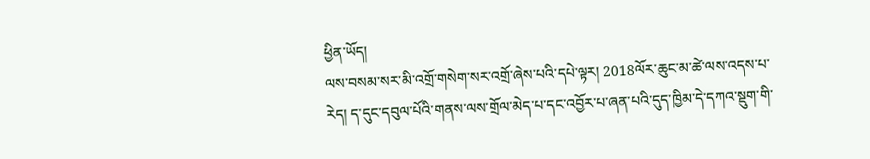ཕྱིན་ཡོད།
ལས་བསམ་སར་མི་འགྲོ་གསེག་སར་འགྲོ་ཞེས་པའི་དཔེ་ལྟར། 2018ལོར་ཆུང་མ་ཚེ་ལས་འདས་པ་རེད། ད་དུང་དབུལ་པོའི་གནས་ལས་གྲོལ་མེད་པ་དང་འབྱོར་པ་ཞན་པའི་དུད་ཁྱིམ་དེ་དཀའ་སྡུག་གི་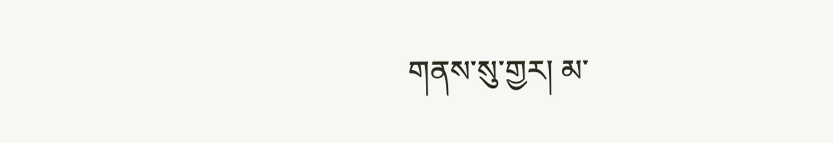གནས་སུ་གྱར། མ་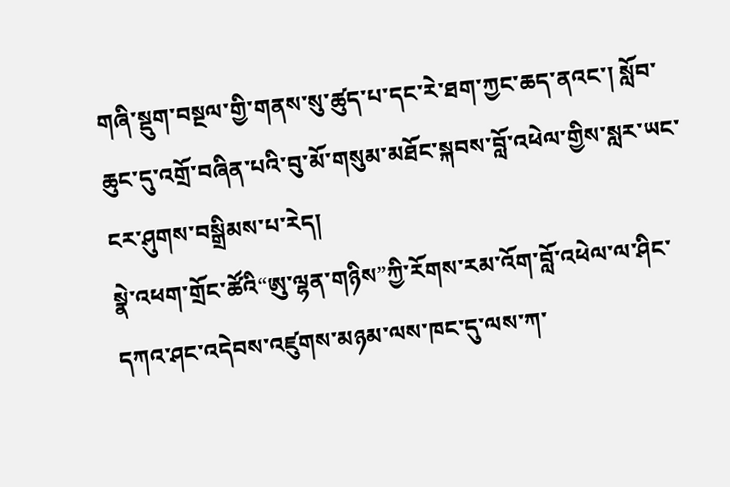གཞི་སྡུག་བསྔལ་གྱི་གནས་སུ་ཚུད་པ་དང་རེ་ཐག་ཀྱང་ཆད་ནའང་། སློབ་ཆུང་དུ་འགྲོ་བཞིན་པའི་བུ་མོ་གསུམ་མཐོང་སྐབས་བློ་འཕེལ་གྱིས་སླར་ཡང་ངར་ཤུགས་བསྒྲིམས་པ་རེད།
སྣེ་འཕག་གྲོང་ཚོའི“ཨུ་ལྷན་གཉིས”ཀྱི་རོགས་རམ་འོག་བློ་འཕེལ་ལ་ཤིང་དཀའ་ཤང་འདེབས་འཛུགས་མཉམ་ལས་ཁང་དུ་ལས་ཀ་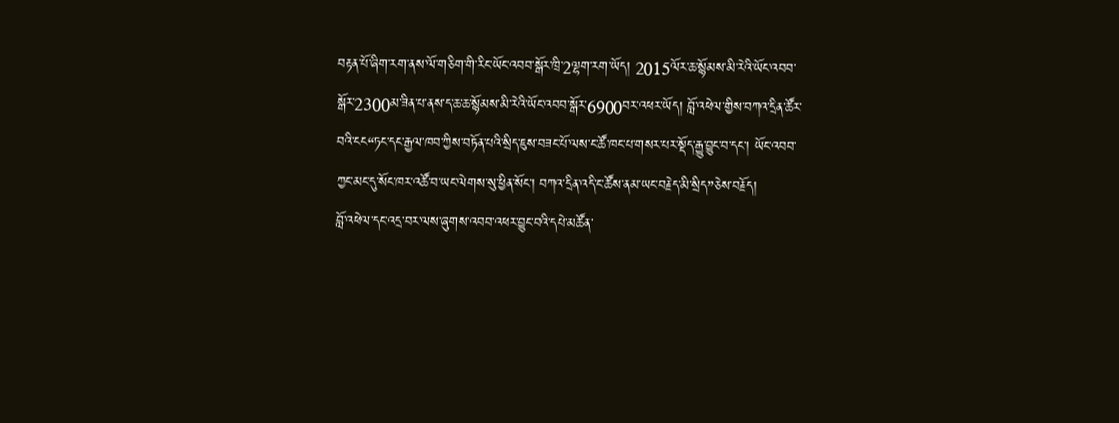བརྟན་པོ་ཞིག་རག་ནས་ལོ་གཅིག་གི་རིང་ཡོང་འབབ་སྒོར་ཁྲི་2ལྷག་རག་ཡོད། 2015ལོར་ཆ་སྙོམས་མི་རེའི་ཡོང་འབབ་སྒོར་2300མ་ཟིན་པ་ནས་ད་ཆ་ཆ་སྙོམས་མི་རེའི་ཡོང་འབབ་སྒོར་6900བར་འཕར་ཡོད། བློ་འཕེལ་གྱིས་བཀའ་དྲིན་ཚོར་བའི་ངང“ཏང་དང་རྒྱལ་ཁབ་ཀྱིས་བཏོན་པའི་སྲིད་ཇུས་བཟང་པོ་ལས་ང་ཚོ་ཁང་པ་གསར་པར་སྡོད་རྒྱུ་བྱུང་བ་དང་། ཡོང་འབབ་ཀྱང་མང་དུ་སོང་ཁར་འཚོ་བ་ཡང་ལེགས་སུ་ཕྱིན་སོང་། བཀའ་དྲིན་འདི་ང་ཚོས་ནམ་ཡང་བརྗེད་མི་སྲིད”ཅེས་བརྗོད།
བློ་འཕེལ་དང་འདྲ་བར་ལས་ཞུགས་འབབ་འཕར་བྱུང་བའི་དཔེ་མཚོན་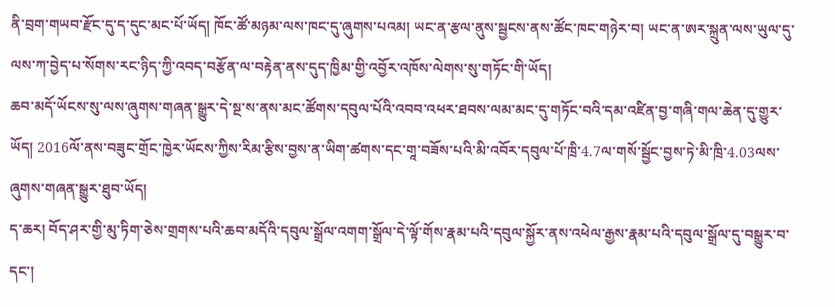ནི་བྲག་གཡབ་རྫོང་དུ་ད་དུང་མང་པོ་ཡོད། ཁོང་ཚོ་མཉམ་ལས་ཁང་དུ་ཞུགས་པའམ། ཡང་ན་རྩལ་ནུས་སྦྱངས་ནས་ཚོང་ཁང་གཉེར་བ། ཡང་ན་ཨར་སྐྲུན་ལས་ཡུལ་དུ་ལས་ཀ་བྱེད་པ་སོགས་རང་ཉིད་ཀྱི་འབད་བརྩོན་ལ་བརྟེན་ནས་དུད་ཁྱིམ་གྱི་འབྱོར་འཁོས་ལེགས་སུ་གཏོང་གི་ཡོད།
ཆབ་མདོ་ཡོངས་སུ་ལས་ཞུགས་གཞན་སྒྱུར་དེ་སྔ་ས་ནས་མང་ཚོགས་དབུལ་པོའི་འབབ་འཕར་ཐབས་ལམ་མང་དུ་གཏོང་བའི་དམ་འཛིན་བྱ་གཞི་གལ་ཆེན་དུ་གྱུར་ཡོད། 2016ལོ་ནས་བཟུང་གྲོང་ཁྱེར་ཡོངས་ཀྱིས་རིམ་རྩིས་བྱས་ན་ཡིག་ཚགས་དང་གཱ་བཟོས་པའི་མི་འབོར་དབུལ་པོ་ཁྲི་4.7ལ་གསོ་སྦྱོང་བྱས་ཏེ་མི་ཁྲི་4.03ལས་ཞུགས་གཞན་སྒྱུར་ཐུབ་ཡོད།
ད་ཆར། བོད་ཤར་གྱི་མུ་ཏིག་ཅེས་གྲགས་པའི་ཆབ་མདོའི་དབུལ་སྒྲོལ་འགག་སྒྲོལ་དེ་ལྟོ་གོས་རྣམ་པའི་དབུལ་སྐྱོར་ནས་འཕེལ་རྒྱས་རྣམ་པའི་དབུལ་སྒྲོལ་དུ་བསྒྱུར་བ་དང་།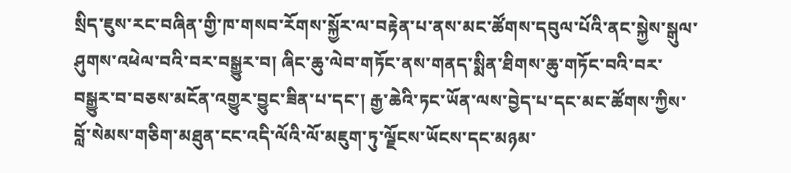སྲིད་ཇུས་རང་བཞིན་གྱི་ཁ་གསབ་རོགས་སྐྱོར་ལ་བརྟེན་པ་ནས་མང་ཚོགས་དབུལ་པོའི་ནང་སྐྱེས་སྒུལ་ཤུགས་འཕེལ་བའི་བར་བསྒྱུར་བ། ཞིང་ཆུ་ལེབ་གཏོང་ནས་གནད་སྨིན་ཐིགས་ཆུ་གཏོང་བའི་བར་བསྒྱུར་བ་བཅས་མངོན་འགྱུར་བྱུང་ཟིན་པ་དང་། རྒྱ་ཆེའི་ཏང་ཡོན་ལས་བྱེད་པ་དང་མང་ཚོགས་ཀྱིས་བློ་སེམས་གཅིག་མཐུན་ངང་འདི་ལོའི་ལོ་མཇུག་ཏུ་ལྗོངས་ཡོངས་དང་མཉམ་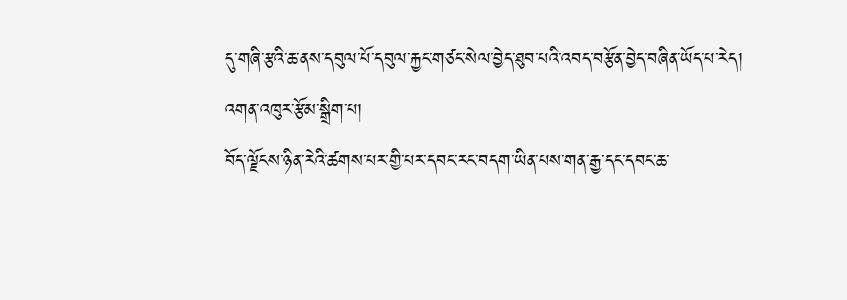དུ་གཞི་རྩའི་ཆ་ནས་དབུལ་པོ་དབུལ་རྐྱང་གཙང་སེལ་བྱེད་ཐུབ་པའི་འབད་བརྩོན་བྱེད་བཞིན་ཡོད་པ་རེད།
འགན་འཁུར་རྩོམ་སྒྲིག་པ།
བོད་ལྗོངས་ཉིན་རེའི་ཚགས་པར་གྱི་པར་དབང་རང་བདག་ཡིན་པས་གན་རྒྱ་དང་དབང་ཆ་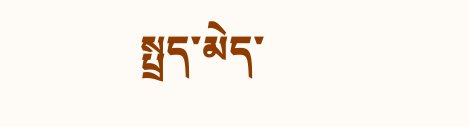སྤྲད་མེད་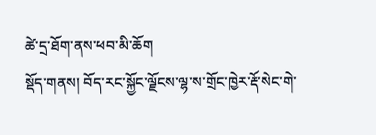ཚེ་དྲ་ཐོག་ནས་ཕབ་མི་ཆོག
སྡོད་གནས། བོད་རང་སྐྱོང་ལྗོངས་ལྷ་ས་གྲོང་ཁྱེར་རྡོ་སེང་གེ་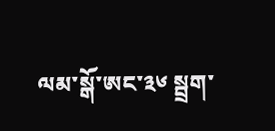ལམ་སྒོ་ཨང་༣༦ སྦྲག་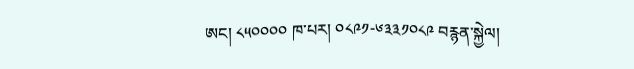ཨང། ༨༥༠༠༠༠ ཁ་པར། ༠༨༩༡-༦༣༣༡༠༨༩ བརྙན་སྐྱེལ།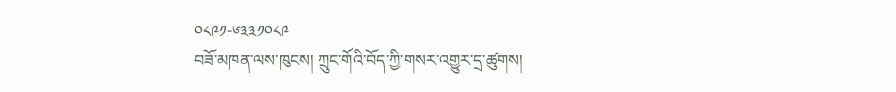༠༨༩༡-༦༣༣༡༠༨༩
བཟོ་མཁན་ལས་ཁུངས། ཀྲུང་གོའི་བོད་ཀྱི་གསར་འགྱུར་དྲ་ཚུགས།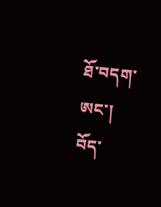ཐོ་བདག་ཨང་། བོད་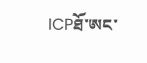ICPཐོ་ཨང་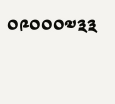༠༩༠༠༠༧༣༣